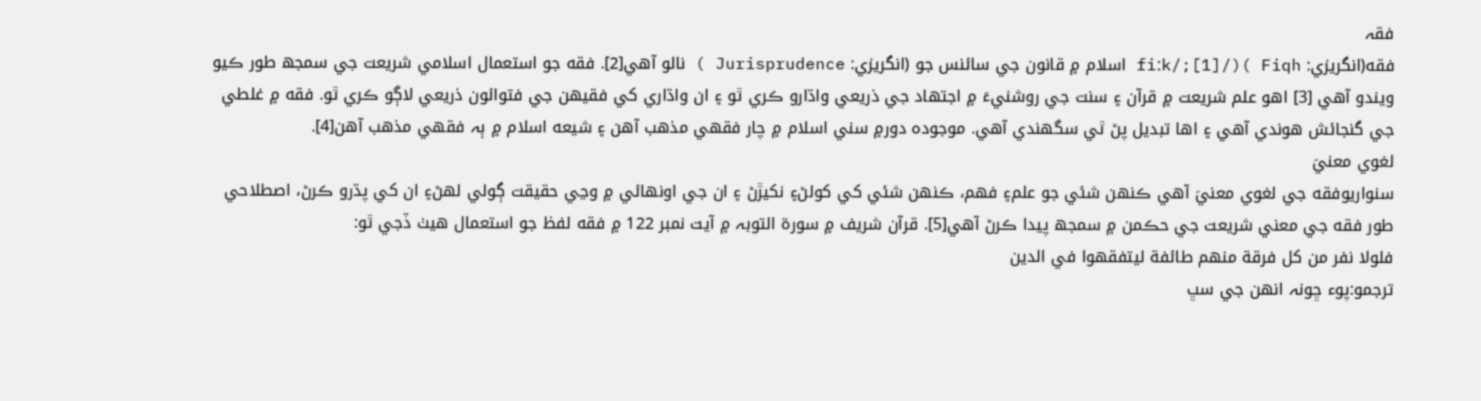فقہ
فقه(انگريزي: Fiqh )(/fiːk/;[1] اسلام ۾ قانون جي سائنس جو (انگريزي: Jurisprudence ) نالو آهي[2]. فقه جو استعمال اسلامي شريعت جي سمجھ طور ڪيو ويندو آهي [3] اھو علم شريعت ۾ قرآن ۽ سنت جي روشنيءَ ۾ اجتھاد جي ذريعي واڌارو ڪري ٿو ۽ ان واڌاري کي فقيھن جي فتوائون ذريعي لاڳو ڪري ٿو. فقه ۾ غلطي جي گنجائش ھوندي آھي ۽ اھا تبديل پڻ ٿي سگھندي آھي. موجوده دور۾ سني اسلام ۾ چار فقھي مذھب آھن ۽ شيعه اسلام ۾ ٻہ فقھي مذھب آھن[4].
لغوي معنيَ
سنواريوفقه جي لغوي معنيَ آهي ڪنهن شئي جو علم۽ فھم، ڪنھن شئي کي کولڻ۽ نکيڙڻ ۽ ان جي اونھائي ۾ وڃي حقيقت ڳولي لھڻ۽ ان کي پڌرو ڪرڻ، اصطلاحي طور فقه جي معني شريعت جي حڪمن ۾ سمجھ پيدا ڪرڻ آھي[5]. قرآن شريف ۾ سورة التوبہ ۾ آيت نمبر 122 ۾ فقه لفظ جو استعمال ھيٺ ڏجي ٿو:
فلولا نفر من کل فرقة منهم طائفة ليتفقهوا في الدين
ترجمو:پوء ڇونہ انھن جي سڀ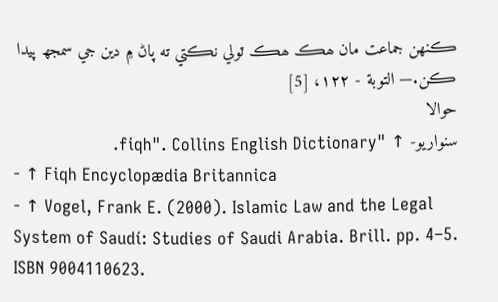ڪنھن جماعت مان ھڪ ھڪ ٽولي نڪتي ته پاڻ ۾ دين جي سمجھ پيدا ڪن.— التوبة - ۱۲۲، [5]
حوالا
سنواريو- ↑ "fiqh". Collins English Dictionary.
- ↑ Fiqh Encyclopædia Britannica
- ↑ Vogel, Frank E. (2000). Islamic Law and the Legal System of Saudí: Studies of Saudi Arabia. Brill. pp. 4–5. ISBN 9004110623.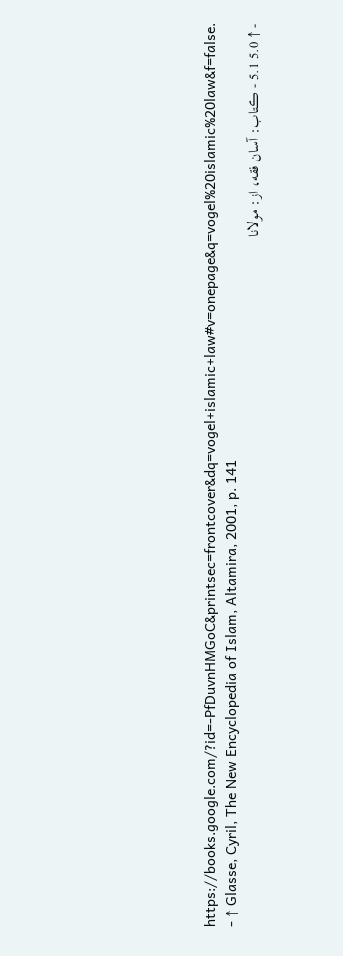https://books.google.com/?id=-PfDuvnHMGoC&printsec=frontcover&dq=vogel+islamic+law#v=onepage&q=vogel%20islamic%20law&f=false.
- ↑ Glasse, Cyril, The New Encyclopedia of Islam, Altamira, 2001, p. 141
- ↑ 5.0 5.1 - ڪتاب: آسان فقه، از: مولانا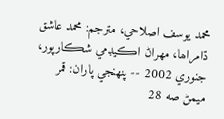محمد يوسف اصلاحي، مترجم: محمد عاشق ڌامراھا، مھراڻ اڪيڊمي شڪارپور، جنوري 2002 -- پنھنجي پاران: قمر ميمڻ صه 28